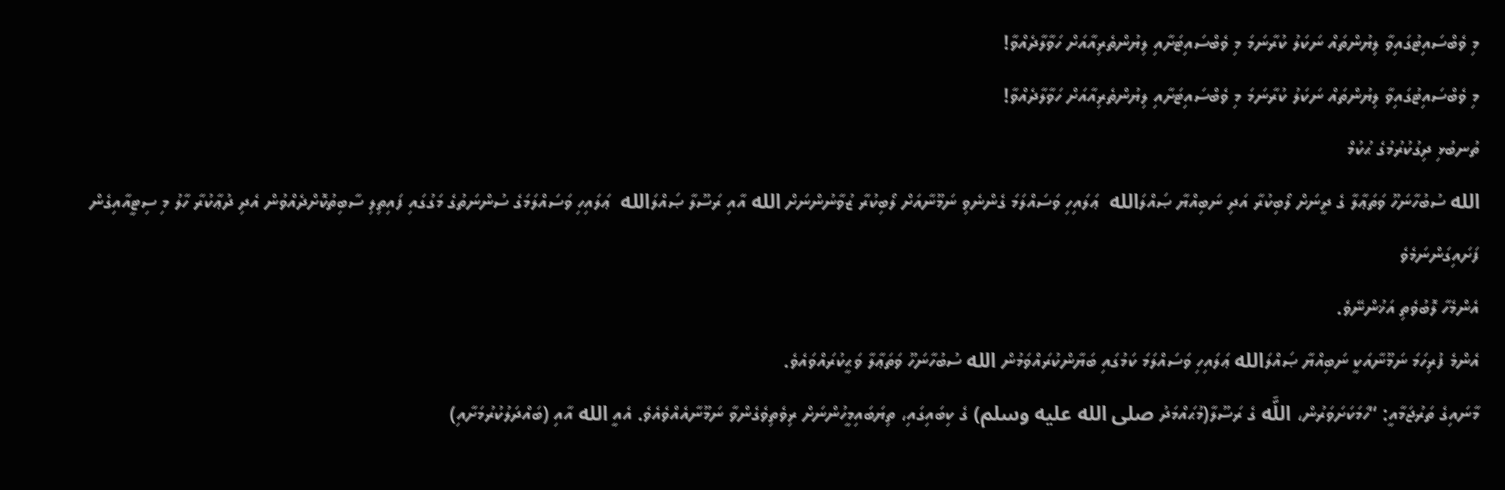މި ވެބްސައިޓުގައިވާ ލިޔުންތައް ނަކަލު ކުރާނަމަ މި ވެބްސައިޓަށާއި ލިޔުންތެރިއާއަށް ހަވާލާދެއްވާ!
މި ވެބްސައިޓުގައިވާ ލިޔުންތައް ނަކަލު ކުރާނަމަ މި ވެބްސައިޓަށާއި ލިޔުންތެރިއާއަށް ހަވާލާދެއްވާ!
ތުނބުޅި ދިގުކުރުމުގެ ޙުކުމް
الله ސުބުހާނަހޫ ވަތަޢާލާ ގެ ދީނަށް ލޯބިކުރާ އަދި ނަބިއްޔާ ޞައްލަالله  ޢަލައިހި ވަސައްލަމަ ގެންނެވި ނަމޫނާއަށް ލޯބިކުރާ ޒުވާނުންނަށް الله އާއި ރަސޫލާ ޞައްލަالله  ޢަލައިހި ވަސައްލަމަގެ ސުންނަތުގެ މަގުގައި ފައިތިލި ސާބިތުކޮށްދެއްވުން އެދި ދުޢާކުރާ ހާލު މި ސިޓީއާއިގެން ފަށައިގަންނަމެވެ
އެންމެހާ ލޮބުވެތި އަޚުންނޭވެ.
އެންމެ ފުރިހަމަ ނަމޫނާއަކީ ނަބިއްޔާ ޞައްލަالله ޢަލައިހި ވަސައްލަމަ ކަމުގައި ބަޔާންކުރައްވަމުން الله ސުބުހާނަހޫ ވަތަޢާލާ ވަޙީކުރައްވައެވެ.
މާނައިގެ ތަރުޖަމާއީ: “ހަމަކަށަވަރުން، اللَّه ގެ ރަސޫލާ(މުޙައްމަދު صلى الله عليه وسلم) ގެ ކިބައިގައި، ތިޔަބައިމީހުންނަށް ރިވެތިވެގެންވާ ނަމޫނާއެއްވެއެވެ. އެއީ الله އާއި (ބައްދަލުކުރުމަށާއި)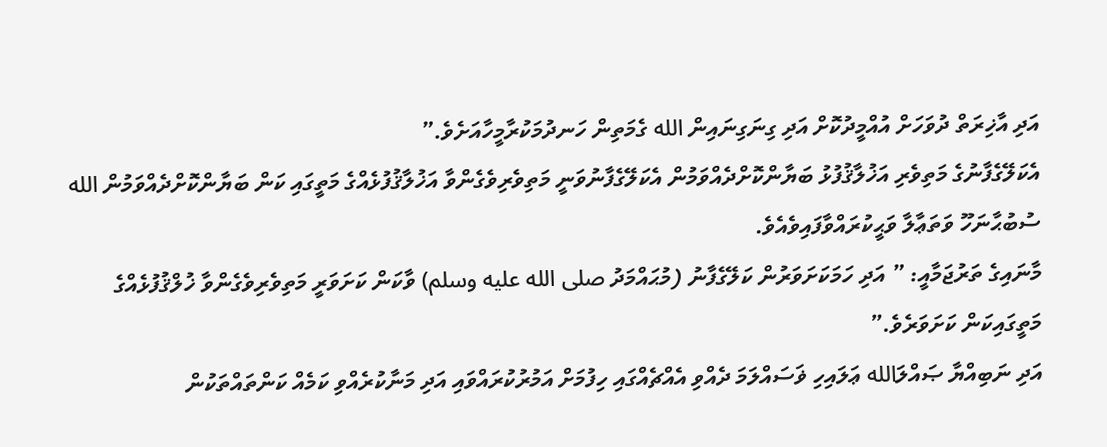އަދި އާޚިރަތް ދުވަހަށް އުއްމީދުކޮށް އަދި ގިނަގިނައިން الله ގެމަތިން ހަނދުމަކުރާމީހާއަށެވެ.”
އެކަލޭގެފާނުގެ މަތިވެރި އަޚުލާޤުފުޅު ބަޔާންކޮށްދެއްވަމުން އެކަލޭގެފާނުވަނީ މަތިވެރިވެގެންވާ އަޚުލާޤުފުޅެއްގެ މަތީގައި ކަން ބަޔާންކޮށްދެއްވަމުން الله ސުބުޙާނަހޫ ވަތަޢާލާ ވަޙީކުރައްވާފައިވެއެވެ.
މާނައިގެ ތަރުޖަމާއީ: ” އަދި ހަމަކަށަވަރުން ކަލޭގެފާނު (މުޙައްމަދު صلى الله عليه وسلم) ވާކަން ކަށަވަރީ މަތިވެރިވެގެންވާ ޚުލްޤުފުޅެއްގެ މަތީގައިކަން ކަށަވަރެވެ.”
އަދި ނަބިއްޔާ ޞައްލަالله ޢަލައިހި ޥަސައްލަމަ ދެއްވި އެއްޗެއްގައި ހިފުމަށް އަމުރުކުރައްވައި އަދި މަނާކުރެއްވި ކަމެއް ކަންތައްތަކުން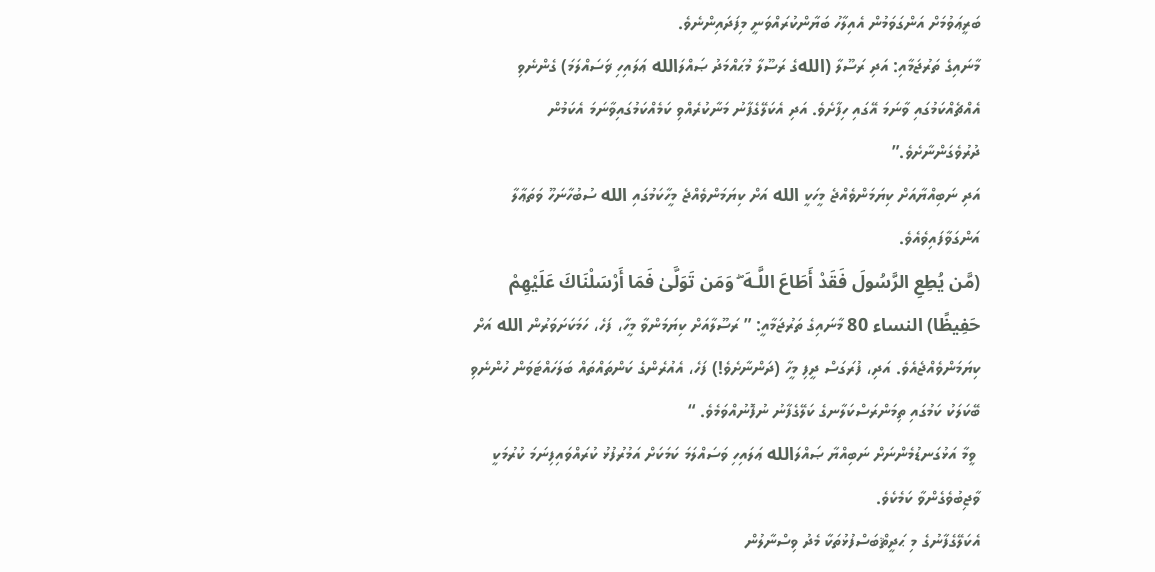ބަރީޢަވުމަށް އަންގަވަމުން އެއިލާހު ބަޔާންކުރައްވަނީ މިފަދައިންނެވެ.
މާނައިގެ ތަރުޖަމާއި: އަދި ރަސޫލާ (اللهގެ ރަސޫލާ މުޙައްމަދު ޞައްލަالله ޢަލައިހި ޥަސައްލަމަ) ގެންނެވި އެއްޗެއްކަމުގައި ވާނަމަ އޭގައި ހިފާށެވެ. އަދި އެކަލޭގެފާނު މަނާކުރެއްވި ކަމެއްކަމުގައިވާނަމަ އެކަމުން ދުރުވެގަންނާށެވެ.”
އަދި ނަބިއްޔާއަށް ކިޔަމަންވެއްޖެ މީހަކީ الله އަށް ކިޔަމަންވެއްޖެ މީހާކަމުގައި الله ސުބުހާނަހޫ ވަތަޢާލާ އަންގަވާފައިވެއެވެ.
(مَّن يُطِعِ الرَّسُولَ فَقَدْ أَطَاعَ اللَّـهَ ۖ وَمَن تَوَلَّىٰ فَمَا أَرْسَلْنَاكَ عَلَيْهِمْ حَفِيظًا) النساء 80 މާނައިގެ ތަރުޖަމާއީ: ” ރަސޫލާއަށް ކިޔަމަންވާ މީހާ، ފަހެ، ހަމަކަށަވަރުން الله އަށް ކިޔަމަންވެއްޖެއެވެ. އަދި، ފުރަގަސް ދީފި މީހާ (ދަންނާށެވެ!) ފަހެ، އެއުރެންގެ ކަންތައްތައް ބަލަހައްޓަވަން ހުންނެވި ބޭކަލަކު ކަމުގައި ތިމަންރަސްކަލާނގެ ކަލޭގެފާނު ނުފޮނުއްވަމެވެ. “
 ވީމާ އަޅުގަނޑުމެންނަށް ނަބިއްޔާ ޞައްލަالله ޢަލައިހި ވަސައްލަމަ ކަމަކަށް އަމުރުފުޅު ކުރައްވައިފިނަމަ ކުރުމަކީ ވާޖިބުވެގެންވާ ކަމެކެވެ.
އެކަލޭގެފާނުގެ މި ޙަދީޘްބަސްފުޅުތަކާ މެދު ވިސްނާލުން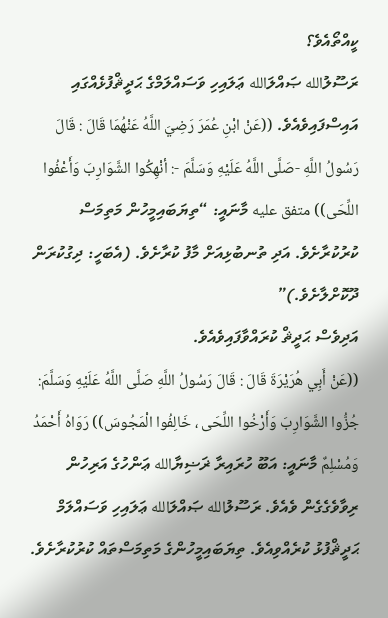ކީއްތޯއެވެ؟
ރަސޫލުالله ޞައްލަالله ޢަލައިހި ވަސައްލަމްގެ ޙަދީޘްފުޅެއްގައި އައިސްފައިވެއެވެ. ((عَنْ ابْنِ عُمَرَ رَضِيَ اللَّهُ عَنْهُمَا قَالَ : قَالَ رَسُولُ اللَّهِ -صَلَّى اللَّهُ عَلَيْهِ وَسَلَّمَ -: أنْهِكُوا الشَّوَارِبَ وَأَعْفُوا اللِّحَى)) متفق عليه މާނައީ: “ތިޔަބައިމީހުން މަތިމަސް ކުރުކުރާށެވެ. އަދި ތުނބުޅިއަށް މާފު ކުރާށެވެ. (އެބަހީ: ދިގުކުރަން ދޫކޮށްލާށެވެ.)”
އަދިވެސް ޙަދީޘް ކުރައްވާފައިވެއެވެ.
((عَنْ أَبِي هُرَيْرَةَ قَالَ : قَالَ رَسُولُ اللَّهِ صَلَّى اللَّهُ عَلَيْهِ وَسَلَّمَ: جُزُّوا الشَّوَارِبَ وَأَرْخُوا اللِّحَى ، خَالِفُوا الْمَجُوسَ)) رَوَاهُ أَحْمَدُ وَمُسْلِمٌ މާނައީ: އަބޫ ހުރައިރާ ޜަޟިޔާالله ޢަންހުގެ އަރިހުން ރިވާވެގެގެން ވެއެވެ. ރަސޫލުالله ޞައްލަالله ޢަލައިހި ވަސައްލަމް ޙަދީޘްފުޅު ކުރެއްވިއެވެ. ތިޔަބައިމީހުންގެ މަތިމަސްތައް ކުރުކުރާށެވެ.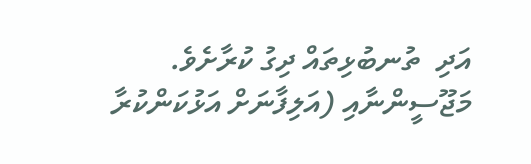އަދި  ތުނބުޅިތައް ދިގު ކުރާށެވެ. މަޖޫސީންނާއި (އަލިފާނަށް އަޅުކަންކުރާ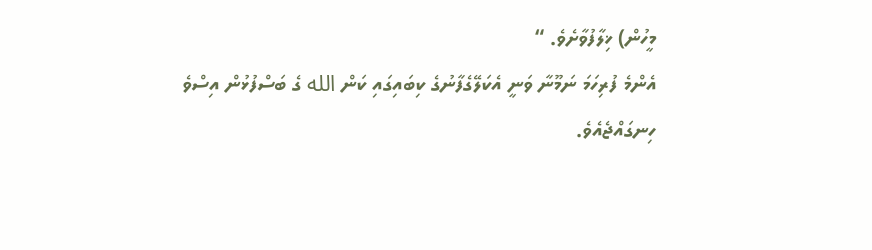މީހުން) ޚިލާފުވާށެވެ. “
އެންމެ ފުރިހަމަ ނަމޫނާ ވަނީ އެކަލޭގެފާނުގެ ކިބައިގައި ކަން الله ގެ ބަސްފުޅުން އިސްވެ ހިނގައްޖެއެވެ.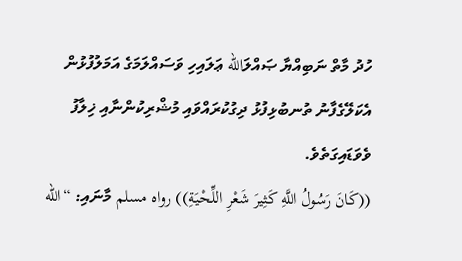ހުދު މާތް ނަބިއްޔާ ޞައްލަالله ޢަލައިހި ވަސައްލަމަގެ އަމަލުފުޅުން އެކަލޭގެފާނު ތުނބުޅިފުޅު ދިގުކުރައްވައި މުޝްރިކުންނާއި ޚިލާފު ވެވަޑައިގަތެވެ.
((كَانَ رَسُولُ اللَّهِ كَثِيرَ شَعْرِ اللِّحْيَةِ)) رواه مسلم މާނައި: “الله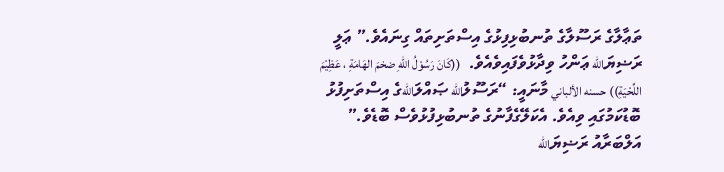ތަޢާލާގެ ރަސޫލާގެ ތުނބުޅިފިޅުގެ އިސްތަށިތައް ގިނައެވެ.” ޢަލީ ރަޟިޔަالله ޢަންހު ވިދާޅުވެފައިވެއެވެ.  ((كَانَ رَسُوْلُ اللهِ ضخمَ الهَامَةِ ، عَظِيْمَ اللِّحْيَةِ)) حسنه الألباني މާނައީ: “ރަސޫލުالله ޞައްލަاللهގެ އިސްތަށިފުޅު ބޮޑުކަމުގައި ވިއެވެ. އެކަލޭގެފާނުގެ ތުނބުޅިފުޅުވެސް ބޮޑެވެ.”
އަލްބަރާއު ރަޟިޔަالله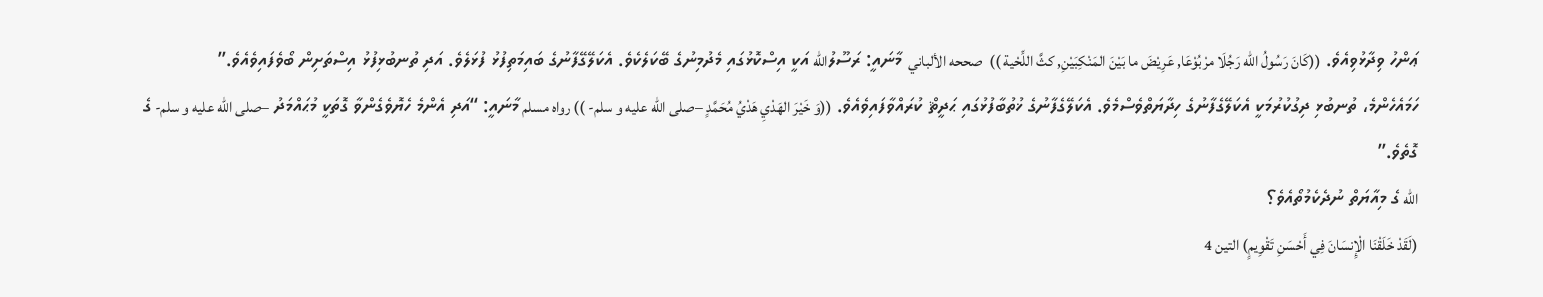ޢަންހު ވިދާޅުވިއެވެ. ((كَانَ رَسُولُ الله رَجُلَا مرْبُوْعَا, عَرِيْضَ ما بَيْنَ المَنْكِبَيْنِ, كثَّ اللِّحْية ))  صححه الألباني  މާނައީ: ރަސޫލުالله އަކީ އިސްކޮޅުގައި މެދުމިނުގެ ބޭކަލެކެވެ. އެކަލޭގޭފާނުގެ ބައިމަތިފުޅު ފުޅަލެވެ. އަދި ތުނބުޅިފުޅު އިސްތަށިން ބޯވެފައިވެއެވެ.”
ހަމައެހެންމެ، ތުނބުޅި ދިގުކުރުމަކީ އެކަލޭގެފާނުގެ ހިދާޔަތްވެސްމެވެ. އެކަލޭގެފާނުގެ ޚުތުބާފުޅުގައި ޙަދީޘް ކުރައްވާފައިވެއެވެ. ((وَ خَيْرَ الهَدْيِ هَدْيُ مُحَمَّدٍ –صلى الله عليه و سلم- )) رواه مسلم މާނައީ: “އަދި އެންމެ ހެޔޮވެގެންވާ ގޮތަކީ މުޙައްމަދު –صلى الله عليه و سلم- ގެ ގޮތެވެ.”
الله ގެ މިއާޔަތް ނުދެކެމުތޯއެވެ؟
(لَقَدْ خَلَقْنَا الْإِنسَانَ فِي أَحْسَنِ تَقْوِيمٍ) التين 4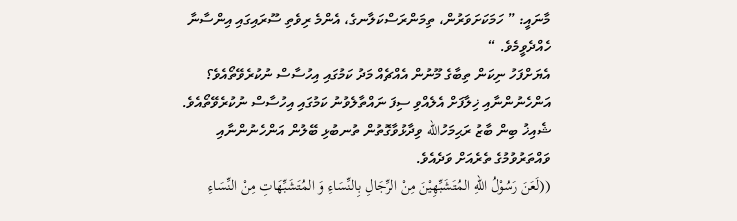މާނައީ: ” ހަމަކަށަވަރުން، ތިމަންރަސްކަލާނގެ، އެންމެ ރިވެތި ސޫރައިގައި އިންސާނާ ހެއްދެވީމެވެ. “
އެޔަށްފަހު ނިކަން ތިބާގެ މޫނުން އެއްޗެއް މަދު ކަމުގައި އިހުސާސް ނުކުރެވޭތޯއެވެ؟ އަންހެނުންނާއި ޚިލާފަށް އެލެއްވި ސިފަ ނައްތާލެވުނު ކަމުގައި އިހުސާސް ނުކުރެވޭތޯއެވެ. ޝެއިޚު ބިން ބާޒު ރަޙިމަހުالله ވިދާޅުވާގޮތުން ތުނބުޅި ބޭލުން އަންހެނުންނާއި ވައްތަރުވުމުގެ ތެރެއަށް ވަދެއެވެ.
((لَعَنَ رَسُوْلُ اللهِ المُتَشَبِّهِيْنَ مِنْ الرِّجَالِ بِالنِّسَاءِ وَ المُتَشَبِّهَاتِ مِنْ النِّسَاءِ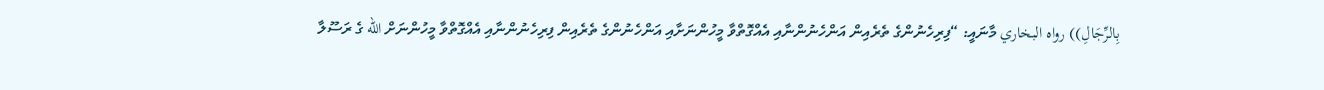بِالرِّجَالِ)) رواه البخاري މާނައީ: “ފިރިހެނުންގެ ތެރެއިން އަންހެނުންނާއި އެއްގޮތްވާ މީހުންނަށާއި އަންހެނުންގެ ތެރެއިން ފިރިހެނުންނާއި އެއްގޮތްވާ މީހުންނަށް الله ގެ ރަސޫލާ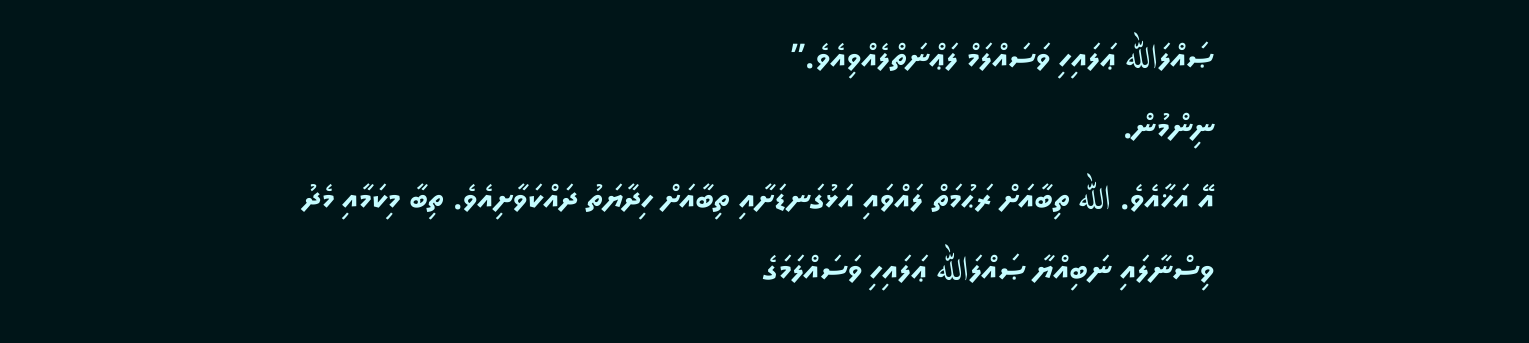ޞައްލަالله ޢަލައިހި ވަސައްލަމް ލަޢްނަތްލެއްވިއެވެ.”
ނިންމުން.
އޭ އަޚާއެވެ. الله ތިބާއަށް ރަޙުމަތް ލައްވައި އަޅުގަނޑަށާއި ތިބާއަށް ހިދާޔަތު ދައްކަވާށިއެވެ. ތިބާ މިކަމާއި މެދު ވިސްނާލައި ނަބިއްޔާ ޞައްލަالله ޢަލައިހި ވަސައްލަމަގެ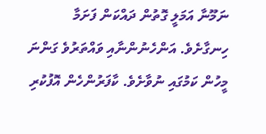ނަމޫނާ އަމަލީ ގޮތުން ދައްކަން ފަށަމާ ހިނގާށެވެ. އަންހެނުންނާއި ވައްތަރުވެ ގަންނަ މީހުން ކަމުގައި ނުވާށެވެ. ކާފަރުންހެން އޮފުކުރި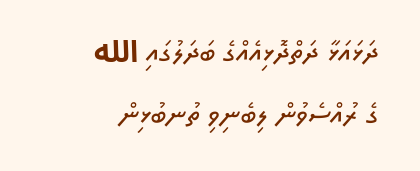ދަޅައަޅާ ދަތްދޮޅިއެއްގެ ބަދަލުގައި الله ގެ ރުއްސެވުން ލިބެނިވި ތުނބުޅިން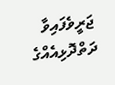ޖަރީވެފައިވާ ދަތްދޮޅިއެއްގެ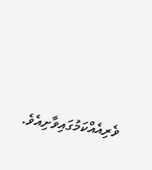ވެރިއެއްކަމުގައިވާށިއެވެ.